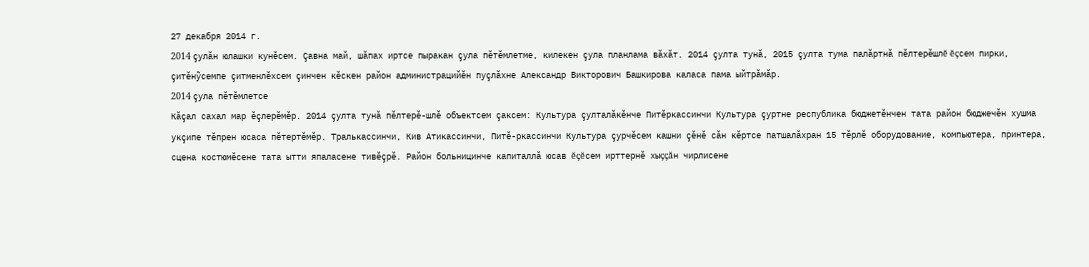27 декабря 2014 г.
2014 çулăн юлашки кунĕсем. Çавна май, шăпах иртсе пыракан çула пĕтĕмлетме, килекен çула планлама вăхăт. 2014 çулта тунă, 2015 çулта тума палăртнă пĕлтерĕшлĕ ĕçсем пирки, çитĕнỹсемпе çитменлĕхсем çинчен кĕскен район администрацийĕн пуçлăхне Александр Викторович Башкирова каласа пама ыйтрăмăр.
2014 çула пĕтĕмлетсе
Кăçал сахал мар ĕçлерĕмĕр. 2014 çулта тунă пĕлтерĕ-шлĕ объектсем çаксем: Культура çулталăкĕнче Питĕркассинчи Культура çуртне республика бюджетĕнчен тата район бюджечĕн хушма укçипе тĕпрен юсаса пĕтертĕмĕр. Тралькассинчи, Кив Атикассинчи, Питĕ-ркассинчи Культура çурчĕсем кашни çĕнĕ сăн кĕртсе патшалăхран 15 тĕрлĕ оборудование, компьютера, принтера, сцена костюмĕсене тата ытти япаласене тивĕçрĕ. Район больницинче капиталлă юсав ĕçĕсем ирттернĕ хыççăн чирлисене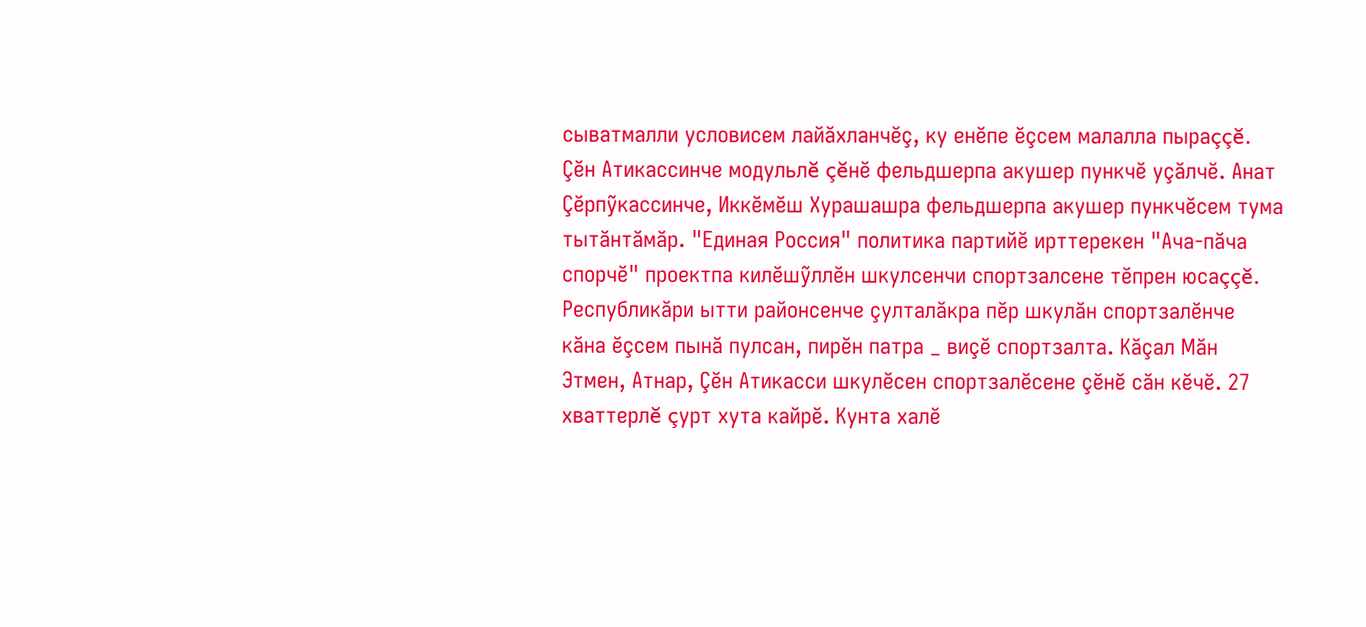сыватмалли условисем лайăхланчĕç, ку енĕпе ĕçсем малалла пыраççĕ. Çĕн Атикассинче модульлĕ çĕнĕ фельдшерпа акушер пункчĕ уçăлчĕ. Анат Çĕрпỹкассинче, Иккĕмĕш Хурашашра фельдшерпа акушер пункчĕсем тума тытăнтăмăр. "Единая Россия" политика партийĕ ирттерекен "Ача-пăча спорчĕ" проектпа килĕшỹллĕн шкулсенчи спортзалсене тĕпрен юсаççĕ. Республикăри ытти районсенче çулталăкра пĕр шкулăн спортзалĕнче кăна ĕçсем пынă пулсан, пирĕн патра _ виçĕ спортзалта. Кăçал Мăн Этмен, Атнар, Çĕн Атикасси шкулĕсен спортзалĕсене çĕнĕ сăн кĕчĕ. 27 хваттерлĕ çурт хута кайрĕ. Кунта халĕ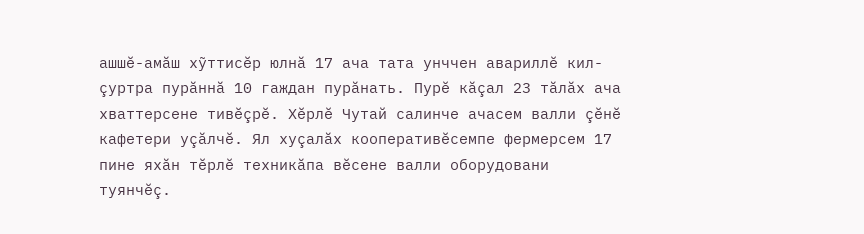ашшĕ-амăш хỹттисĕр юлнă 17 ача тата унччен авариллĕ кил-çуртра пурăннă 10 гаждан пурăнать. Пурĕ кăçал 23 тăлăх ача хваттерсене тивĕçрĕ. Хĕрлĕ Чутай салинче ачасем валли çĕнĕ кафетери уçăлчĕ. Ял хуçалăх кооперативĕсемпе фермерсем 17 пине яхăн тĕрлĕ техникăпа вĕсене валли оборудовани туянчĕç.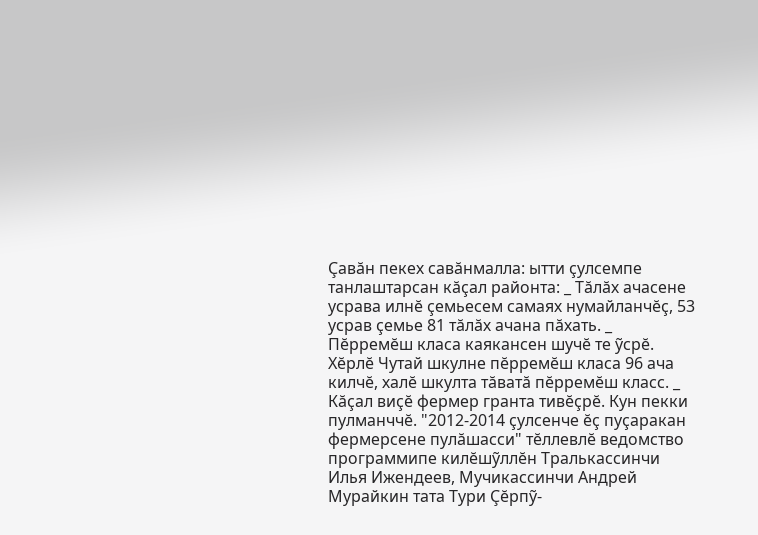Çавăн пекех савăнмалла: ытти çулсемпе танлаштарсан кăçал районта: _ Тăлăх ачасене усрава илнĕ çемьесем самаях нумайланчĕç, 53 усрав çемье 81 тăлăх ачана пăхать. _ Пĕрремĕш класа каякансен шучĕ те ỹсрĕ. Хĕрлĕ Чутай шкулне пĕрремĕш класа 96 ача килчĕ, халĕ шкулта тăватă пĕрремĕш класс. _ Кăçал виçĕ фермер гранта тивĕçрĕ. Кун пекки пулманччĕ. "2012-2014 çулсенче ĕç пуçаракан фермерсене пулăшасси" тĕллевлĕ ведомство программипе килĕшỹллĕн Тралькассинчи Илья Ижендеев, Мучикассинчи Андрей Мурайкин тата Тури Çĕрпỹ-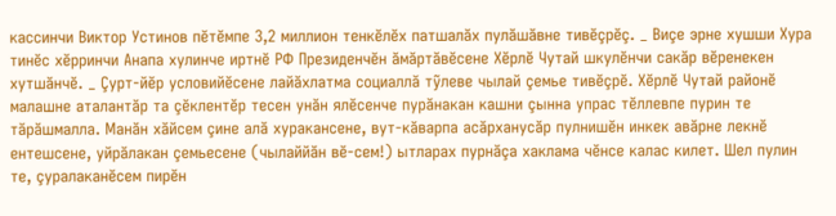кассинчи Виктор Устинов пĕтĕмпе 3,2 миллион тенкĕлĕх патшалăх пулăшăвне тивĕçрĕç. _ Виçе эрне хушши Хура тинĕс хĕрринчи Анапа хулинче иртнĕ РФ Президенчĕн ăмăртăвĕсене Хĕрлĕ Чутай шкулĕнчи сакăр вĕренекен хутшăнчĕ. _ Çурт-йĕр условийĕсене лайăхлатма социаллă тỹлеве чылай çемье тивĕçрĕ. Хĕрлĕ Чутай районĕ малашне аталантăр та çĕклентĕр тесен унăн ялĕсенче пурăнакан кашни çынна упрас тĕллевпе пурин те тăрăшмалла. Манăн хăйсем çине алă хуракансене, вут-кăварпа асăрханусăр пулнишĕн инкек авăрне лекнĕ ентешсене, уйрăлакан çемьесене (чылаййăн вĕ-сем!) ытларах пурнăçа хаклама чĕнсе калас килет. Шел пулин те, çуралаканĕсем пирĕн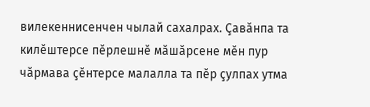вилекеннисенчен чылай сахалрах. Çавăнпа та килĕштерсе пĕрлешнĕ мăшăрсене мĕн пур чăрмава çĕнтерсе малалла та пĕр çулпах утма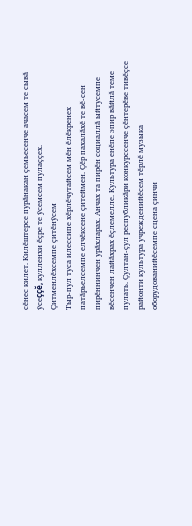сĕнес килет. Килĕштерсе пурăнакан çемьесенче ачасем те сывă ỹсеççĕ, кулленхи ĕçре те ỹсемсем пулаççех.
Çитменлĕхсемпе çитĕнỹсем
Тыр-пул туса илессипе хĕрлĕчутайсем мĕн ĕлĕкренех патăрьелсемпе елчĕксене çитеймен. Çĕр пахалăхĕ те вĕ-сен пирĕннинчен урăхларах. Анчах та пирĕн социаллă ыйтусемпе вĕсенчен лайăхрах ĕçлемелле. Культура енĕпе эпир вăйлă теме пулать. Çултан-çул республикăри конкурссенче çĕнтерĕве тивĕçсе районти культура учрежденийĕсем тĕрлĕ музыка оборудованийĕсемпе сцена çинчи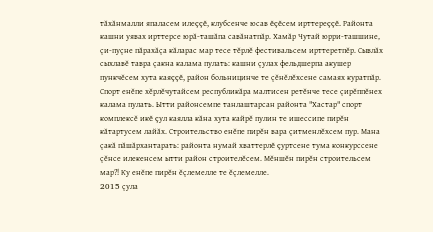тăхăнмалли япаласем илеççĕ, клубсенче юсав ĕçĕсем ирттереççĕ. Районта кашни уявах ирттерсе юрă-ташăпа савăнатпăр. Хамăр Чутай юрри-ташшине, çи-пуçне пăрахăçа кăларас мар тесе тĕрлĕ фестивальсем ирттеретпĕр. Сывлăх сыхлавĕ тавра çакна калама пулать: кашни çулах фельдшерпа акушер пункчĕсем хута каяççĕ, район больницинче те çĕнĕлĕхсене самаях куратпăр. Спорт енĕпе хĕрлĕчутайсем республикăра малтисен ретĕнче тесе çирĕппĕнех калама пулать. Ытти районсемпе танлаштарсан районта "Хастар" спорт комплексĕ икĕ çул каялла кăна хута кайрĕ пулин те ишессипе пирĕн кăтартусем лайăх. Строительство енĕпе пирĕн вара çитменлĕхсем пур. Мана çакă пăшăрхантарать: районта нумай хваттерлĕ çуртсене тума конкурссене çĕнсе илекенсем ытти район строителĕсем. Мĕншĕн пирĕн строительсем мар?! Ку енĕпе пирĕн ĕçлемелле те ĕçлемелле.
2015 çула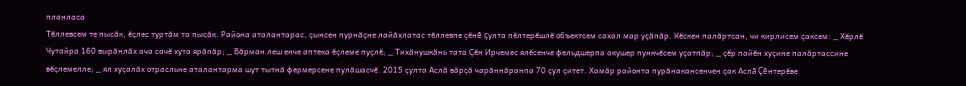планлаcа
Тĕллевсем те пысăк, ĕçлес туртăм та пысăк. Района аталантарас, çынсен пурнăçне лайăхлатас тĕллевпе çĕнĕ çулта пĕлтерĕшлĕ объектсем сахал мар уçăпăр. Кĕскен палăртсан, чи кирлисем çаксем: _ Хĕрлĕ Чутайра 160 вырăнлăх ача сачĕ хута ярăпăр; _ Вăрман леш енче аптека ĕçлеме пуçлĕ; _ Тихăнушкăнь тата Çĕн Ирчемес ялĕсенче фельдшерпа акушер пункчĕсем уçатпăр; _ çĕр пайĕн хуçине палăртассине вĕçлемелле; _ ял хуçалăх отрасльне аталантарма шут тытнă фермерсене пулăшасчĕ. 2015 çулта Аслă вăрçă чарăннăранпа 70 çул çитет. Хамăр районта пурăнакансенчен çак Аслă Çĕнтерĕве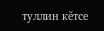туллин кĕтсе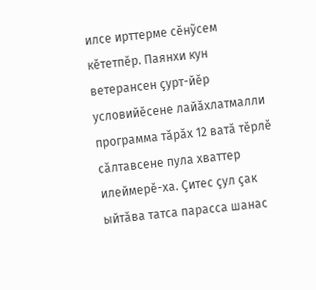илсе ирттерме сĕнỹсем кĕтетпĕр. Паянхи кун ветерансен çурт-йĕр условийĕсене лайăхлатмалли программа тăрăх 12 ватă тĕрлĕ сăлтавсене пула хваттер илеймерĕ-ха. Çитес çул çак ыйтăва татса парасса шанас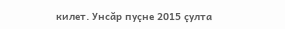килет. Унсăр пуçне 2015 çулта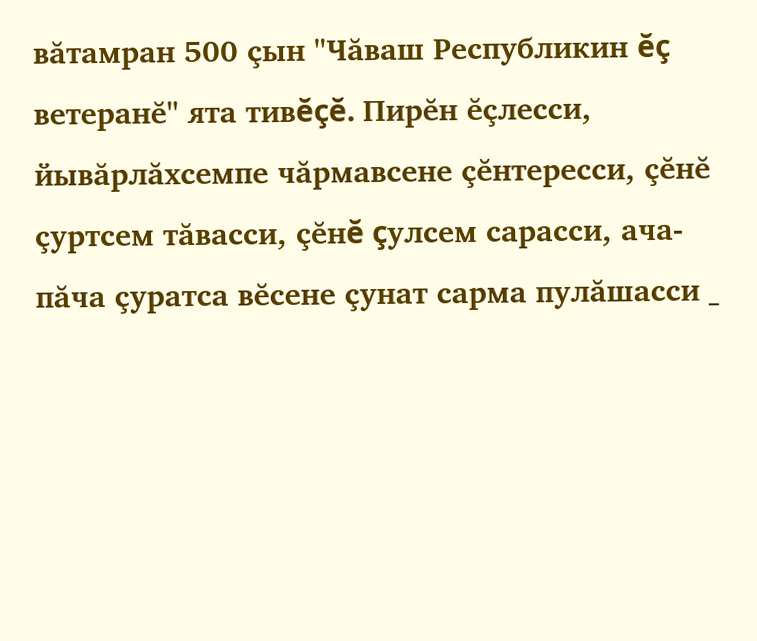вăтамран 500 çын "Чăваш Республикин ĕç ветеранĕ" ята тивĕçĕ. Пирĕн ĕçлесси, йывăрлăхсемпе чăрмавсене çĕнтересси, çĕнĕ çуртсем тăвасси, çĕнĕ çулсем сарасси, ача-пăча çуратса вĕсене çунат сарма пулăшасси _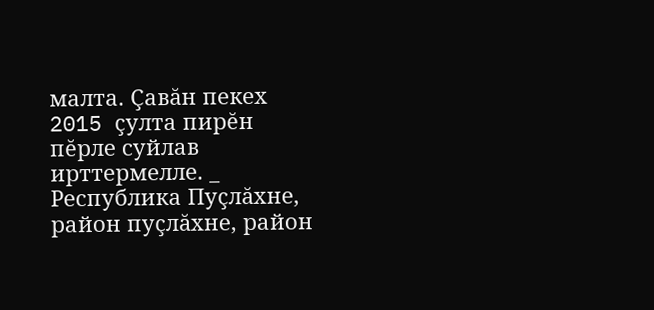малта. Çавăн пекех 2015 çулта пирĕн пĕрле суйлав ирттермелле. _ Республика Пуçлăхне, район пуçлăхне, район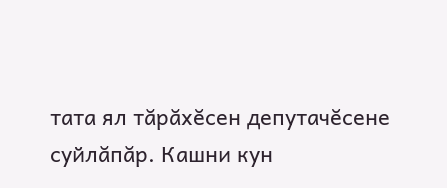тата ял тăрăхĕсен депутачĕсене суйлăпăр. Кашни кун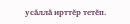усăллă ирттĕр тетĕп.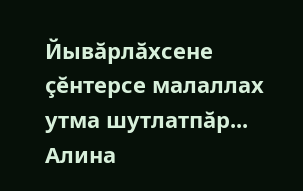Йывăрлăхсене çĕнтерсе малаллах утма шутлатпăр...
Алина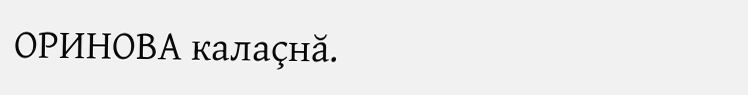ОРИНОВА калаçнă.